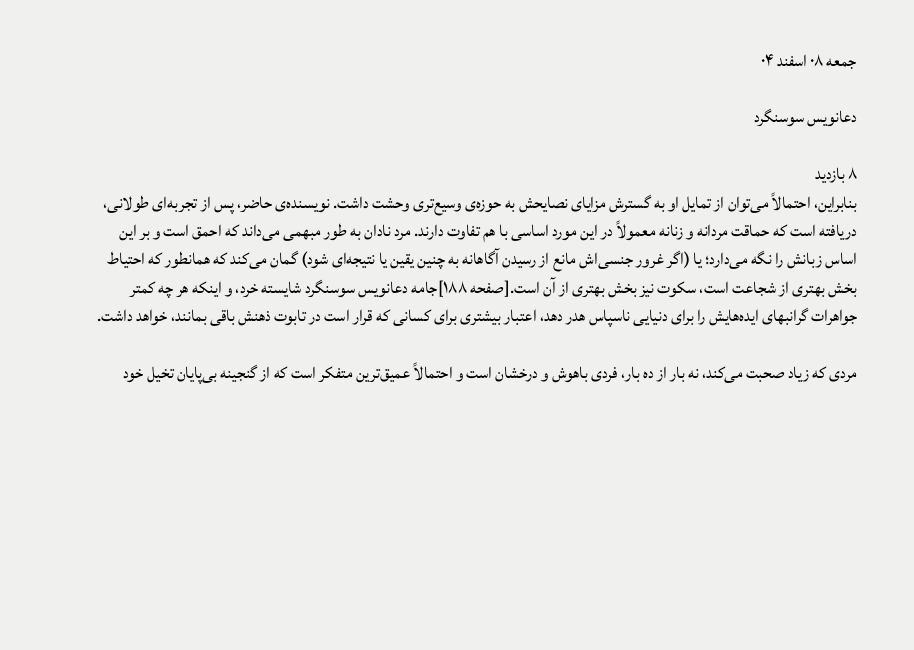جمعه ۰۸ اسفند ۰۴

دعانویس سوسنگرد

۸ بازديد
بنابراین، احتمالاً می‌توان از تمایل او به گسترش مزایای نصایحش به حوزه‌ی وسیع‌تری وحشت داشت. نویسنده‌ی حاضر، پس از تجربه‌ای طولانی، دریافته است که حماقت مردانه و زنانه معمولاً در این مورد اساسی با هم تفاوت دارند. مرد نادان به طور مبهمی می‌داند که احمق است و بر این اساس زبانش را نگه می‌دارد؛ یا (اگر غرور جنسی‌اش مانع از رسیدن آگاهانه به چنین یقین یا نتیجه‌ای شود) گمان می‌کند که همانطور که احتیاط بخش بهتری از شجاعت است، سکوت نیز بخش بهتری از آن است.[صفحه ۱۸۸]جامه دعانویس سوسنگرد شایسته خرد، و اینکه هر چه کمتر جواهرات گرانبهای ایده‌هایش را برای دنیایی ناسپاس هدر دهد، اعتبار بیشتری برای کسانی که قرار است در تابوت ذهنش باقی بمانند، خواهد داشت.

مردی که زیاد صحبت می‌کند، نه بار از ده بار، فردی باهوش و درخشان است و احتمالاً عمیق‌ترین متفکر است که از گنجینه بی‌پایان تخیل خود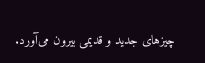چیزهای جدید و قدیمی بیرون می‌آورد.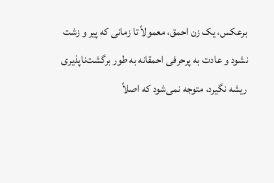برعکس، یک زن احمق، معمولاً تا زمانی که پیر و زشت نشود و عادت به پرحرفی احمقانه به طور برگشت‌ناپذیری ریشه نگیرد، متوجه نمی‌شود که اصلاً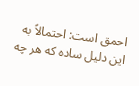احمق است: احتمالاً به این دلیل ساده که هر چه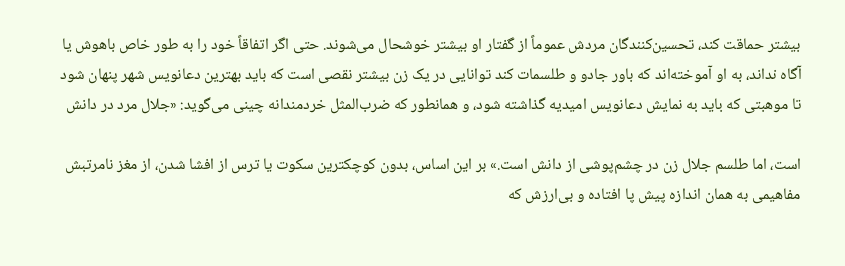بیشتر حماقت کند، تحسین‌کنندگان مردش عموماً از گفتار او بیشتر خوشحال می‌شوند. حتی اگر اتفاقاً خود را به طور خاص باهوش یا آگاه نداند، به او آموخته‌اند که باور جادو و طلسمات کند توانایی در یک زن بیشتر نقصی است که باید بهترین دعانویس شهر پنهان شود تا موهبتی که باید به نمایش دعانویس امیدیه گذاشته شود، و همانطور که ضرب‌المثل خردمندانه چینی می‌گوید: «جلال مرد در دانش

است، اما طلسم جلال زن در چشم‌پوشی از دانش است.» بر این اساس، بدون کوچکترین سکوت یا ترس از افشا شدن، از مغز نامرتبش مفاهیمی به همان اندازه پیش پا افتاده و بی‌ارزش که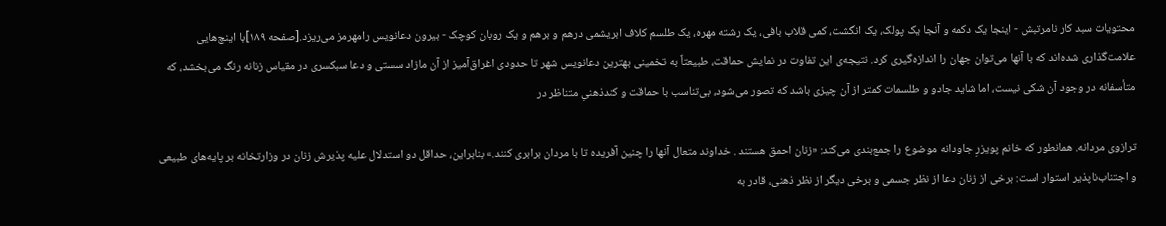محتویات سبد کار نامرتبش - اینجا یک دکمه و آنجا یک پولک، یک انگشت، کمی قلاب بافی، یک رشته مهره، یک طلسم کلاف ابریشمی درهم و برهم و یک روبان کوچک - بیرون دعانویس رامهرمز می‌ریزد.[صفحه ۱۸۹]با اینچ‌هایی علامت‌گذاری شده‌اند که با آنها می‌توان جهان را اندازه‌گیری کرد. نتیجه‌ی این تفاوت در نمایش حماقت، طبیعتاً به تخمینی بهترین دعانویس شهر تا حدودی اغراق‌آمیز از آن مازاد سستی و دعا سبکسری در مقیاس زنانه رنگ می‌بخشد، که متأسفانه در وجود آن شکی نیست، اما شاید جادو و طلسمات کمتر از آن چیزی باشد که تصور می‌شود، بی‌تناسب با حماقت و کندذهنیِ متناظر در

ترازوی مردانه. همانطور که خانم پویزرِ جاودانه موضوع را جمع‌بندی می‌کند: «زنان احمق هستند . خداوند متعال آنها را چنین آفریده تا با مردان برابری کنند.» بنابراین، حداقل دو استدلال علیه پذیرش زنان در وزارتخانه بر پایه‌های طبیعی و اجتناب‌ناپذیر استوار است: برخی از زنان دعا از نظر جسمی و برخی دیگر از نظر ذهنی، قادر به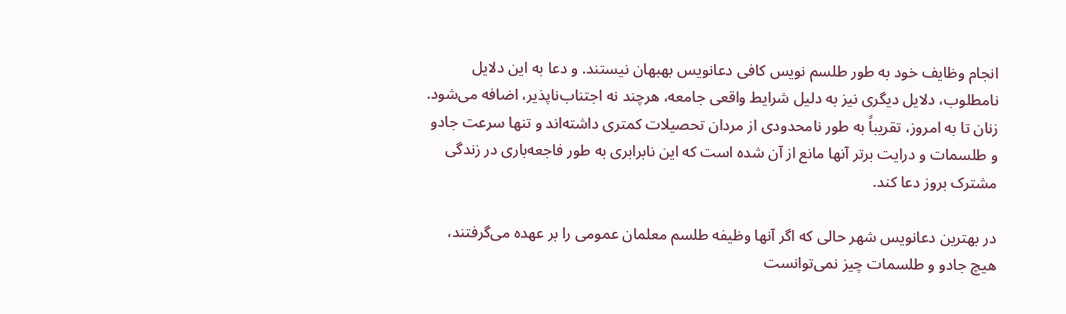انجام وظایف خود به طور طلسم نویس کافی دعانویس بهبهان نیستند. و دعا به این دلایل نامطلوب، دلایل دیگری نیز به دلیل شرایط واقعی جامعه، هرچند نه اجتناب‌ناپذیر، اضافه می‌شود. زنان تا به امروز، تقریباً به طور نامحدودی از مردان تحصیلات کمتری داشته‌اند و تنها سرعت جادو و طلسمات و درایت برتر آنها مانع از آن شده است که این نابرابری به طور فاجعه‌باری در زندگی مشترک بروز دعا کند.

در بهترین دعانویس شهر حالی که اگر آنها وظیفه طلسم معلمان عمومی را بر عهده می‌گرفتند، هیچ جادو و طلسمات چیز نمی‌توانست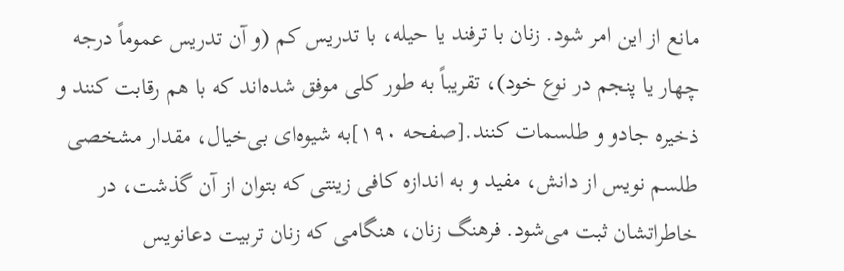مانع از این امر شود. زنان با ترفند یا حیله، با تدریس کم (و آن تدریس عموماً درجه چهار یا پنجم در نوع خود)، تقریباً به طور کلی موفق شده‌اند که با هم رقابت کنند و ذخیره جادو و طلسمات کنند.[صفحه ۱۹۰]به شیوه‌ای بی‌خیال، مقدار مشخصی طلسم نویس از دانش، مفید و به اندازه کافی زینتی که بتوان از آن گذشت، در خاطراتشان ثبت می‌شود. فرهنگ زنان، هنگامی که زنان تربیت دعانویس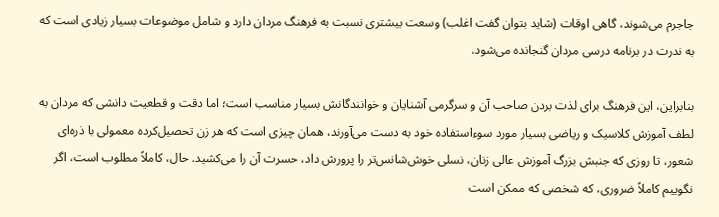جاجرم می‌شوند، گاهی اوقات (شاید بتوان گفت اغلب) وسعت بیشتری نسبت به فرهنگ مردان دارد و شامل موضوعات بسیار زیادی است که به ندرت در برنامه درسی مردان گنجانده می‌شود.

بنابراین، این فرهنگ برای لذت بردن صاحب آن و سرگرمی آشنایان و خوانندگانش بسیار مناسب است؛ اما دقت و قطعیت دانشی که مردان به لطف آموزش کلاسیک و ریاضی بسیار مورد سوءاستفاده خود به دست می‌آورند، همان چیزی است که هر زن تحصیل‌کرده معمولی با ذره‌ای شعور، تا روزی که جنبش بزرگ آموزش عالی زنان، نسلی خوش‌شانس‌تر را پرورش داد، حسرت آن را می‌کشید. حال، کاملاً مطلوب است، اگر نگوییم کاملاً ضروری، که شخصی که ممکن است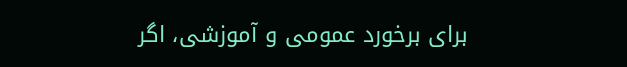برای برخورد عمومی و آموزشی، اگر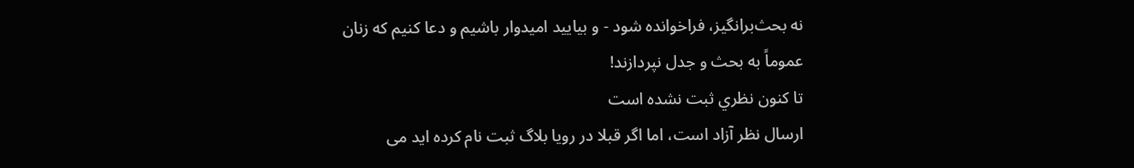نه بحث‌برانگیز، فراخوانده شود - و بیایید امیدوار باشیم و دعا کنیم که زنان عموماً به بحث و جدل نپردازند!
تا كنون نظري ثبت نشده است
ارسال نظر آزاد است، اما اگر قبلا در رویا بلاگ ثبت نام کرده اید می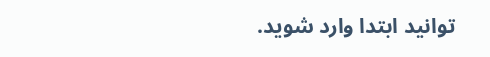توانید ابتدا وارد شوید.